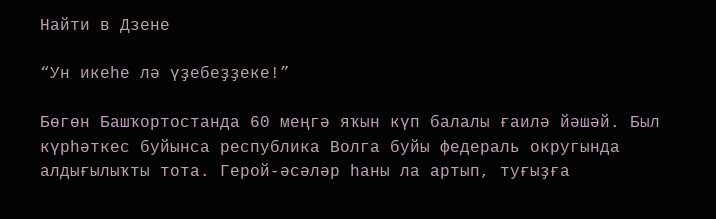Найти в Дзене

“Ун икеһе лә үҙебеҙҙеке!”

Бөгөн Башҡортостанда 60 меңгә яҡын күп балалы ғаилә йәшәй. Был күрһәткес буйынса республика Волга буйы федераль округында алдығылыҡты тота. Герой-әсәләр һаны ла артып, туғыҙға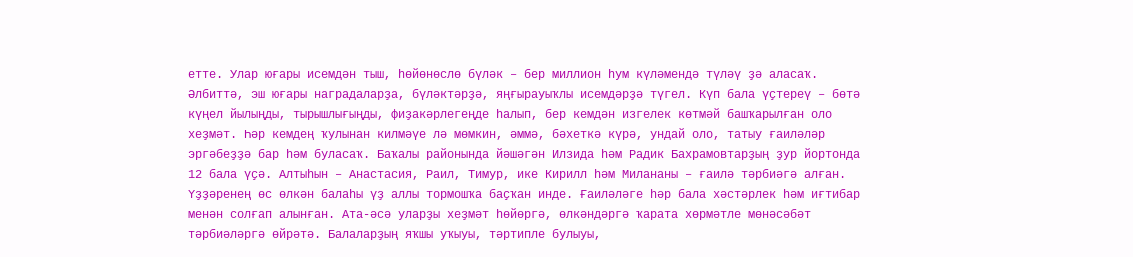етте. Улар юғары исемдән тыш, һөйөнөслө бүләк – бер миллион һум күләмендә түләү ҙә аласаҡ. Әлбиттә, эш юғары наградаларҙа, бүләктәрҙә, яңғырауыҡлы исемдәрҙә түгел. Күп бала үҫтереү – бөтә күңел йылыңды, тырышлығыңды, фиҙакәрлегеңде һалып, бер кемдән изгелек көтмәй башҡарылған оло хеҙмәт. Һәр кемдең ҡулынан килмәүе лә мөмкин, әммә, бәхеткә күрә, ундай оло, татыу ғаиләләр эргәбеҙҙә бар һәм буласаҡ. Баҡалы районында йәшәгән Илзида һәм Радик Бахрамовтарҙың ҙур йортонда 12 бала үҫә. Алтыһын – Анастасия, Раил, Тимур, ике Кирилл һәм Милананы – ғаилә тәрбиәгә алған. Үҙҙәренең өс өлкән балаһы үҙ аллы тормошҡа баҫҡан инде. Ғаиләләге һәр бала хәстәрлек һәм иғтибар менән солғап алынған. Ата-әсә уларҙы хеҙмәт һөйөргә, өлкәндәргә ҡарата хөрмәтле мөнәсәбәт тәрбиәләргә өйрәтә. Балаларҙың яҡшы уҡыуы, тәртипле булыуы,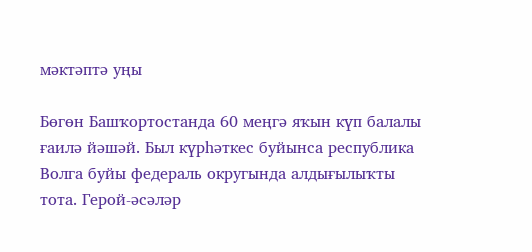мәктәптә уңы

Бөгөн Башҡортостанда 60 меңгә яҡын күп балалы ғаилә йәшәй. Был күрһәткес буйынса республика Волга буйы федераль округында алдығылыҡты тота. Герой-әсәләр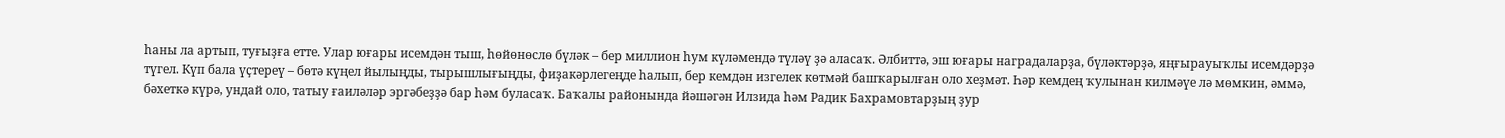һаны ла артып, туғыҙға етте. Улар юғары исемдән тыш, һөйөнөслө бүләк – бер миллион һум күләмендә түләү ҙә аласаҡ. Әлбиттә, эш юғары наградаларҙа, бүләктәрҙә, яңғырауыҡлы исемдәрҙә түгел. Күп бала үҫтереү – бөтә күңел йылыңды, тырышлығыңды, фиҙакәрлегеңде һалып, бер кемдән изгелек көтмәй башҡарылған оло хеҙмәт. Һәр кемдең ҡулынан килмәүе лә мөмкин, әммә, бәхеткә күрә, ундай оло, татыу ғаиләләр эргәбеҙҙә бар һәм буласаҡ. Баҡалы районында йәшәгән Илзида һәм Радик Бахрамовтарҙың ҙур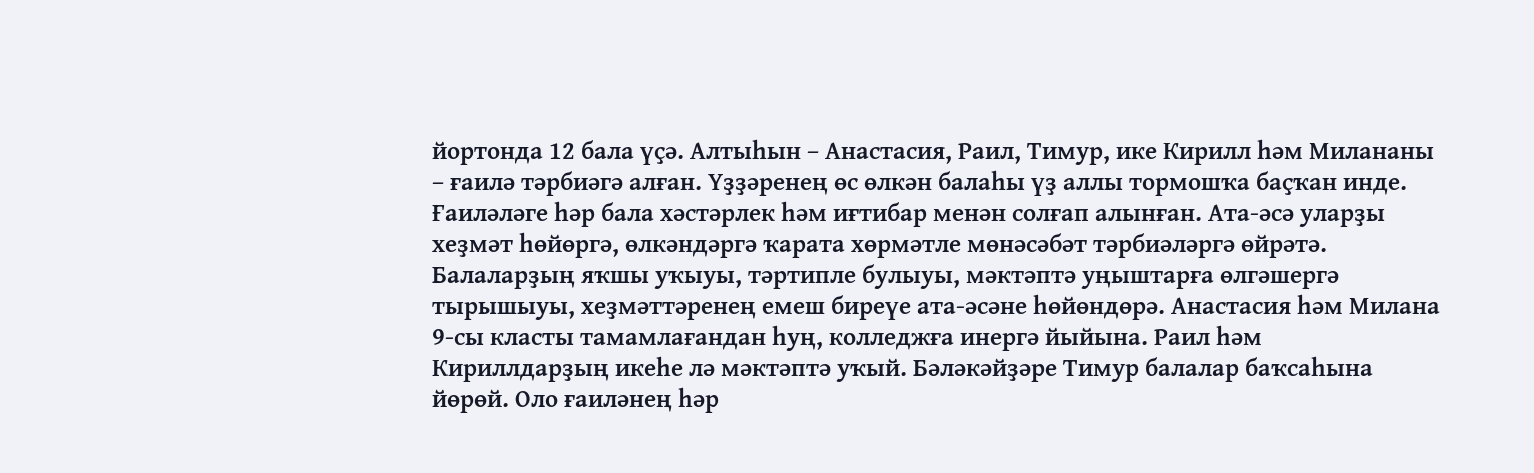йортонда 12 бала үҫә. Алтыһын – Анастасия, Раил, Тимур, ике Кирилл һәм Милананы – ғаилә тәрбиәгә алған. Үҙҙәренең өс өлкән балаһы үҙ аллы тормошҡа баҫҡан инде. Ғаиләләге һәр бала хәстәрлек һәм иғтибар менән солғап алынған. Ата-әсә уларҙы хеҙмәт һөйөргә, өлкәндәргә ҡарата хөрмәтле мөнәсәбәт тәрбиәләргә өйрәтә. Балаларҙың яҡшы уҡыуы, тәртипле булыуы, мәктәптә уңыштарға өлгәшергә тырышыуы, хеҙмәттәренең емеш биреүе ата-әсәне һөйөндөрә. Анастасия һәм Милана 9-сы класты тамамлағандан һуң, колледжға инергә йыйына. Раил һәм Кириллдарҙың икеһе лә мәктәптә уҡый. Бәләкәйҙәре Тимур балалар баҡсаһына йөрөй. Оло ғаиләнең һәр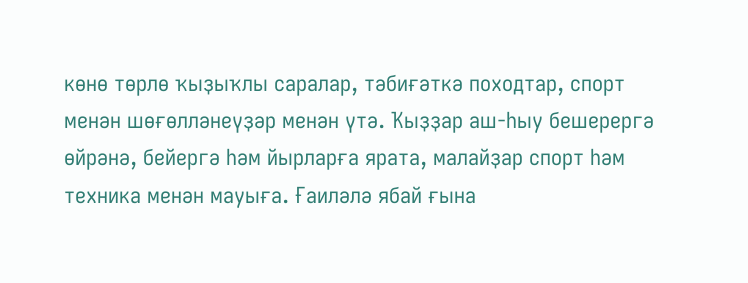көнө төрлө ҡыҙыҡлы саралар, тәбиғәткә походтар, спорт менән шөғөлләнеүҙәр менән үтә. Ҡыҙҙар аш-һыу бешерергә өйрәнә, бейергә һәм йырларға ярата, малайҙар спорт һәм техника менән мауыға. Ғаиләлә ябай ғына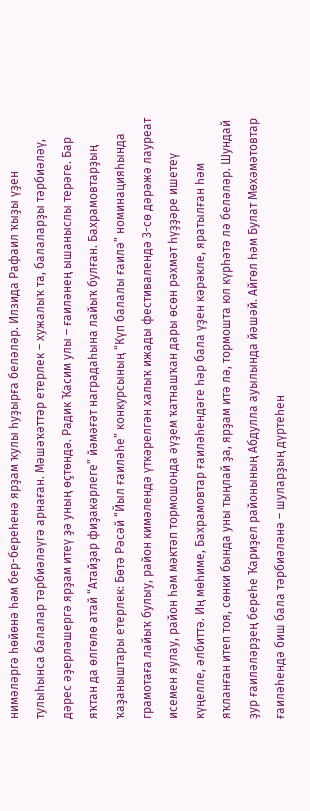нимәләргә һөйөнә һәм бер-береһенә ярҙам ҡулы һуҙырға беләләр. Илзида Рафаил ҡыҙы үҙен тулыһынса балалар тәрбиәләүгә арнаған. Мәшәҡәттәр етерлек – хужалыҡ та, балаларҙы тәрбиәләү, дәрес әҙерләшергә ярҙам итеү ҙә уның өҫтөндә. Радик Ҡасим улы – ғаиләнең ышаныслы терәге. Бар яҡтан да өлгөлө атай “Атайҙар фиҙакәрлеге” йәмәғәт наградаһына лайыҡ булған. Бахрамовтарҙың ҡаҙаныштары етерлек: Бөтә Рәсәй “Йыл ғаиләһе” конкурсының “Күп балалы ғаилә” номинацияһында грамотаға лайыҡ булыу, район кимәлендә үткәрелгән халыҡ ижады фестивалендә 3-сө дәрәжә лауреат исемен яулау, район һәм мәктәп тормошонда әүҙем ҡатнашҡан дары өсөн рәхмәт һүҙҙәре ишетеү күңелле, әлбиттә. Иң мөһиме, Бахрамовтар ғаиләһендәге һәр бала үҙен кәрәкле, яратылған һәм яҡланған итеп тоя, сөнки бында уны тыңлай ҙа, ярҙам итә лә, тормошта юл күрһәтә лә беләләр. Шундай ҙур ғаиләләрҙең береһе Ҡариҙел районының Абдулла ауылында йәшәй. Айгөл һәм Булат Мөхәмәтовтар ғаиләһендә биш бала тәрбиәләнә – шуларҙың дүртеһен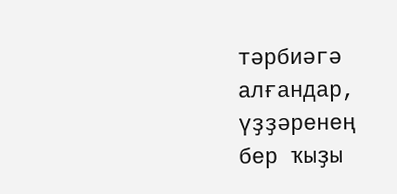тәрбиәгә алғандар, үҙҙәренең бер ҡыҙы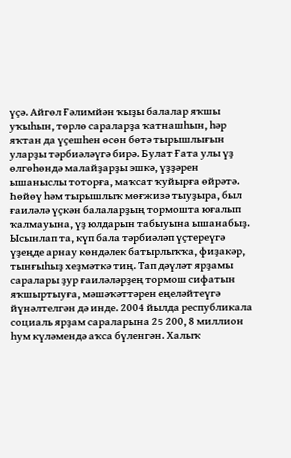үҫә. Айгөл Ғәлимйән ҡыҙы балалар яҡшы уҡыһын, төрлө сараларҙа ҡатнашһын, һәр яҡтан да үҫешһен өсөн бөтә тырышлығын уларҙы тәрбиәләүгә бирә. Булат Ғата улы үҙ өлгөһөндә малайҙарҙы эшкә, үҙҙәрен ышаныслы тоторға, маҡсат ҡуйырға өйрәтә. Һөйөү һәм тырышлыҡ мөғжизә тыуҙыра, был ғаиләлә үҫкән балаларҙың тормошта юғалып ҡалмауына, үҙ юлдарын табыуына ышанабыҙ. Ысынлап та, күп бала тәрбиәләп үҫтереүгә үҙеңде арнау көндәлек батырлыҡҡа, фиҙакәр, тынғыһыҙ хеҙмәткә тиң. Тап дәүләт ярҙамы саралары ҙур ғаиләләрҙең тормош сифатын яҡшыртыуға, мәшәҡәттәрен еңеләйтеүгә йүнәлтелгән дә инде. 2004 йылда республикала социаль ярҙам сараларына 25 200, 8 миллион һум күләмендә аҡса бүленгән. Халыҡ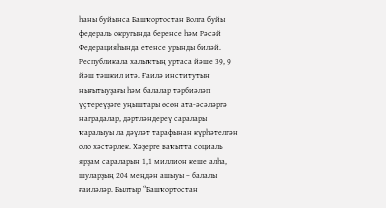һаны буйынса Башҡортостан Волга буйы федераль округында беренсе һәм Рәсәй Федерацияһында етенсе урынды биләй. Республикала халыҡтың уртаса йәше 39, 9 йәш тәшкил итә. Ғаилә институтын нығытыуҙағы һәм балалар тәрбиәләп үҫтереүҙәге уңыштары өсөн ата-әсәләргә наградалар, дәртләндереү саралары ҡаралыуы ла дәүләт тарафынан күрһәтелгән оло хәстәрлек. Хәҙерге ваҡытта социаль ярҙам сараларын 1,1 миллион кеше алһа, шуларҙың 204 меңдән ашыуы – балалы ғаиләләр. Былтыр “Башҡортостан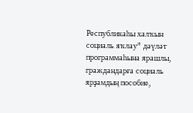Республикаһы халҡын социаль яҡлау” дәүләт программаһына ярашлы, граждандарға социаль ярҙамдың пособие,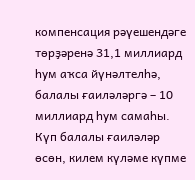компенсация рәүешендәге төрҙәренә 31,1 миллиард һум аҡса йүнәлтелһә, балалы ғаиләләргә – 10 миллиард һум самаһы. Күп балалы ғаиләләр өсөн, килем күләме күпме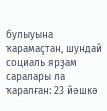булыуына ҡарамаҫтан, шундай социаль ярҙам саралары ла ҡаралған: 23 йәшкә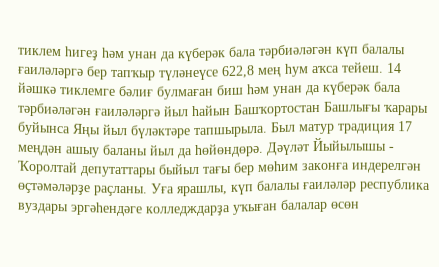тиклем һигеҙ һәм унан да күберәк бала тәрбиәләгән күп балалы ғаиләләргә бер тапҡыр түләнеүсе 622,8 мең һум аҡса тейеш. 14 йәшкә тиклемге бәлиғ булмаған биш һәм унан да күберәк бала тәрбиәләгән ғаиләләргә йыл һайын Башҡортостан Башлығы ҡарары буйынса Яңы йыл бүләктәре тапшырыла. Был матур традиция 17 меңдән ашыу баланы йыл да һөйөндөрә. Дәүләт Йыйылышы - Ҡоролтай депутаттары быйыл тағы бер мөһим законға индерелгән өҫтәмәләрҙе раҫланы. Уға ярашлы, күп балалы ғаиләләр республика вуздары эргәһендәге колледждарҙа уҡыған балалар өсөн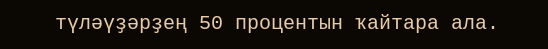түләүҙәрҙең 50 процентын ҡайтара ала.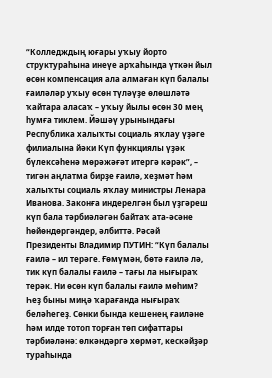“Колледждың юғары уҡыу йорто структураһына инеүе арҡаһында үткән йыл өсөн компенсация ала алмаған күп балалы ғаиләләр уҡыу өсөн түләүҙе өлөшләтә ҡайтара аласаҡ – уҡыу йылы өсөн 30 мең һумға тиклем. Йәшәү урынындағы Республика халыҡты социаль яҡлау үҙәге филиалына йәки Күп функциялы үҙәк бүлексәһенә мөрәжәғәт итергә кәрәк”, – тигән аңлатма бирҙе ғаилә, хеҙмәт һәм халыҡты социаль яҡлау министры Ленара Иванова. Законға индерелгән был үҙгәреш күп бала тәрбиәләгән байтаҡ ата-әсәне һөйөндөргәндер, әлбиттә. Рәсәй Президенты Владимир ПУТИН: “Күп балалы ғаилә – ил терәге. Ғөмүмән, бөтә ғаилә лә, тик күп балалы ғаилә – тағы ла нығыраҡ терәк. Ни өсөн күп балалы ғаилә мөһим? Һеҙ быны миңә ҡарағанда нығыраҡ беләһегеҙ. Сөнки бында кешенең ғаиләне һәм илде тотоп торған төп сифаттары тәрбиәләнә: өлкәндәргә хөрмәт, кескәйҙәр тураһында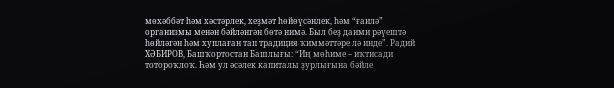мөхәббәт һәм хәстәрлек, хеҙмәт һөйөүсәнлек, һәм “ғаилә” организмы менән бәйләнгән бөтә нимә. Был беҙ даими рәүештә һөйләгән һәм хуплаған тап традиция ҡиммәттәре лә инде”. Радий ХӘБИРОВ, Башҡортостан Башлығы: “Иң мөһиме – иҡтисади тотороҡлоҡ. Һәм ул әсәлек капиталы ҙурлығына бәйле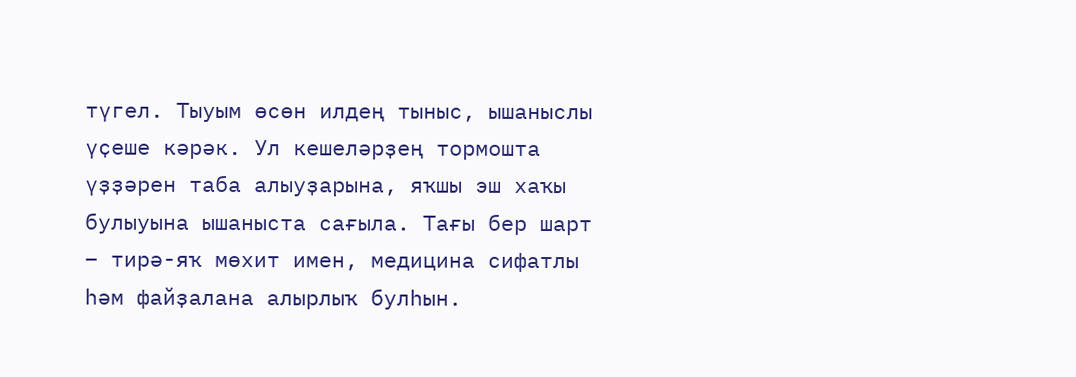түгел. Тыуым өсөн илдең тыныс, ышаныслы үҫеше кәрәк. Ул кешеләрҙең тормошта үҙҙәрен таба алыуҙарына, яҡшы эш хаҡы булыуына ышаныста сағыла. Тағы бер шарт – тирә-яҡ мөхит имен, медицина сифатлы һәм файҙалана алырлыҡ булһын.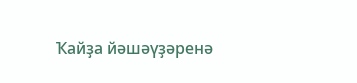Ҡайҙа йәшәүҙәренә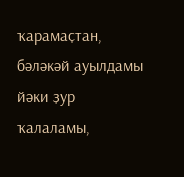ҡарамаҫтан, бәләкәй ауылдамы йәки ҙур ҡалаламы,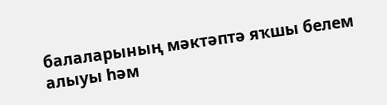балаларының мәктәптә яҡшы белем алыуы һәм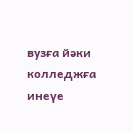вузға йәки колледжға инеүе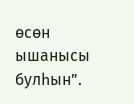өсөн ышанысы булһын”.